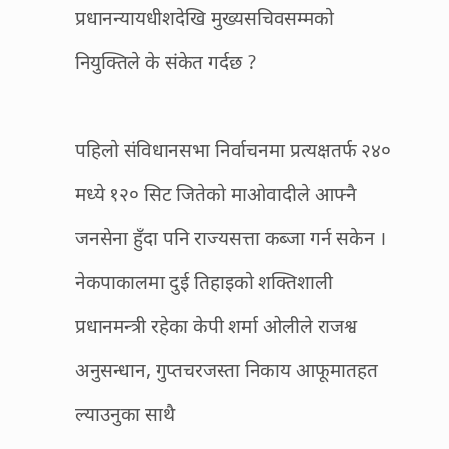प्रधानन्यायधीशदेखि मुख्यसचिवसम्मको नियुक्तिले के संकेत गर्दछ ?

पहिलो संविधानसभा निर्वाचनमा प्रत्यक्षतर्फ २४० मध्ये १२० सिट जितेको माओवादीले आफ्नै जनसेना हुँदा पनि राज्यसत्ता कब्जा गर्न सकेन । नेकपाकालमा दुई तिहाइको शक्तिशाली प्रधानमन्त्री रहेका केपी शर्मा ओलीले राजश्व अनुसन्धान, गुप्तचरजस्ता निकाय आफूमातहत ल्याउनुका साथै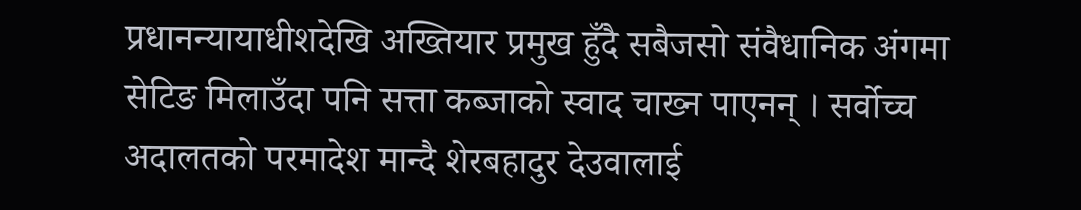प्रधानन्यायाधीशदेखि अख्तियार प्रमुख हुँदै सबैजसो संवैधानिक अंगमा सेटिङ मिलाउँदा पनि सत्ता कब्जाको स्वाद चाख्न पाएनन् । सर्वोच्च अदालतको परमादेश मान्दै शेरबहादुर देउवालाई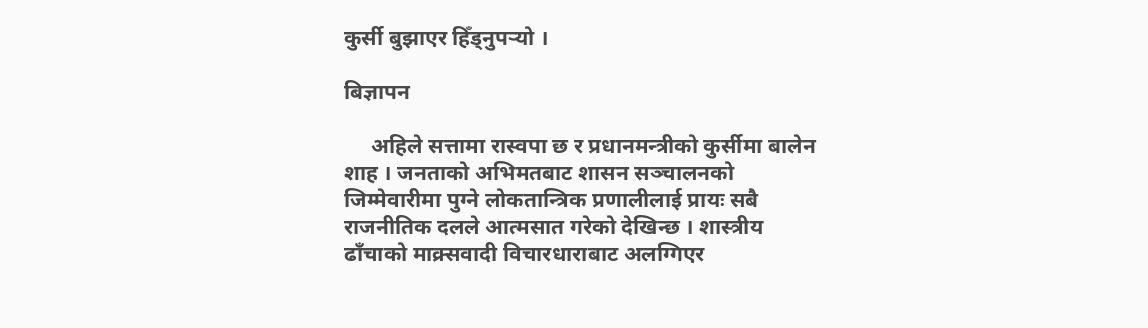कुर्सी बुझाएर हिँड्नुपर्‍यो ।

बिज्ञापन

     अहिले सत्तामा रास्वपा छ र प्रधानमन्त्रीको कुर्सीमा बालेन शाह । जनताको अभिमतबाट शासन सञ्चालनको जिम्मेवारीमा पुग्ने लोकतान्त्रिक प्रणालीलाई प्रायः सबै राजनीतिक दलले आत्मसात गरेको देखिन्छ । शास्त्रीय ढाँचाको माक्र्सवादी विचारधाराबाट अलग्गिएर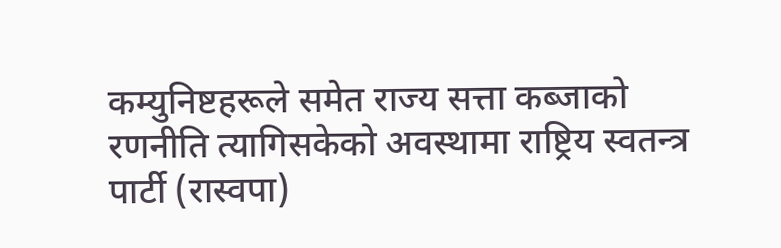कम्युनिष्टहरूले समेत राज्य सत्ता कब्जाको रणनीति त्यागिसकेको अवस्थामा राष्ट्रिय स्वतन्त्र पार्टी (रास्वपा)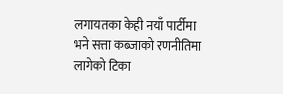लगायतका केही नयाँ पार्टीमा भने सत्ता कब्जाको रणनीतिमा लागेको टिका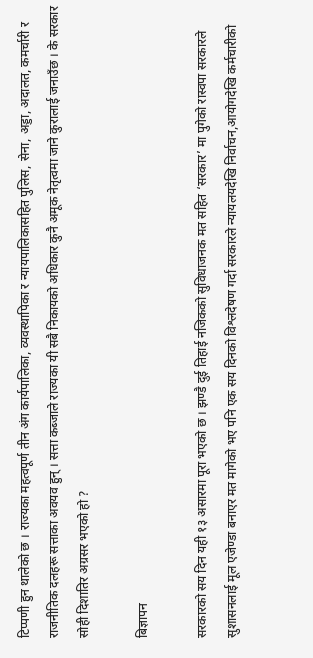टिप्पणी हुन थालेको छ । राज्यका महत्वपूर्ण तीन अंग कार्यपालिका, व्यवस्थापिका र न्यायपालिकासहित पुलिस, सेना, अड्डा, अदालत, कमर्चारी र राजनीतिक दलहरू सत्ताका अवयव हुन् । सत्ता कब्जाले राज्यका यी सबै निकायको अधिकार कुनै अमूक नेतृत्वमा जाने कुरालाई जनाउँछ । के सरकार सोही दिशातिर अग्रसर भएको हो ?

बिज्ञापन

सरकारको सय दिन यही १३ असारमा पूरा भएको छ । झण्डै दुई तिहाई नजिकको सुविधाजनक मत सहित ‘सरकार’ मा पुगेको रास्वपा सरकारले सुशासनलाई मूल एजेण्डा बनाएर मत मागेको भए पनि एक सय दिनको विश्लदेषण गर्दा सरकारले न्यायलयदेखि निर्वाचन,आयोगदेखि कर्मचारीको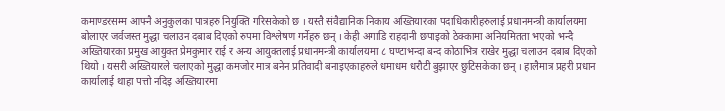कमाण्डरसम्म आफ्नै अनुकुलका पात्रहरु नियुक्ति गरिसकेको छ । यस्तै संवैद्यानिक निकाय अख्तियारका पदाधिकारीहरुलाई प्रधानमन्त्री कार्यालयमा बोलाएर जर्वजस्त मुद्धा चलाउन दबाब दिएको रुपमा विश्लेषण गर्नेहरु छन् । केही अगाडि राहदानी छपाइको ठेक्कामा अनियमितता भएको भन्दै अख्तियारका प्रमुख आयुक्त प्रेमकुमार राई र अन्य आयुक्तलाई प्रधानमन्त्री कार्यालयमा ८ घण्टाभन्दा बन्द कोठाभित्र राखेर मुद्धा चलाउन दबाब दिएको थियो । यसरी अख्तियारले चलाएको मुद्धा कमजोर मात्र बनेन प्रतिवादी बनाइएकाहरुले धमाधम धरौटी बुझाएर छुटिसकेका छन् । हालैमात्र प्रहरी प्रधान कार्यालाई थाहा पत्तो नदिइ अख्तियारमा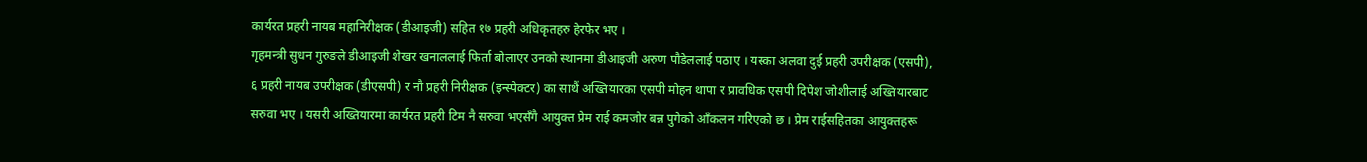कार्यरत प्रहरी नायब महानिरीक्षक (डीआइजी) सहित १७ प्रहरी अधिकृतहरु हेरफेर भए ।
गृहमन्त्री सुधन गुरुङले डीआइजी शेखर खनाललाई फिर्ता बोलाएर उनको स्थानमा डीआइजी अरुण पौडेललाई पठाए । यस्का अलवा दुई प्रहरी उपरीक्षक (एसपी), ६ प्रहरी नायब उपरीक्षक (डीएसपी) र नौ प्रहरी निरीक्षक (इन्स्पेक्टर) का साथैं अख्तियारका एसपी मोहन थापा र प्रावधिक एसपी दिपेश जोशीलाई अख्तियारबाट सरुवा भए । यसरी अख्तियारमा कार्यरत प्रहरी टिम नै सरुवा भएसँगै आयुक्त प्रेम राई कमजोर बन्न पुगेको आँकलन गरिएको छ । प्रेम राईसहितका आयुक्तहरू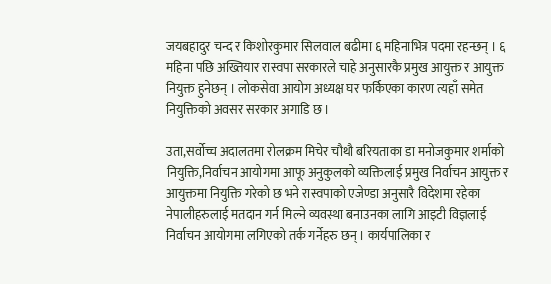जयबहादुर चन्द र किशोरकुमार सिलवाल बढीमा ६ महिनाभित्र पदमा रहन्छन् । ६ महिना पछि अख्तियार रास्वपा सरकारले चाहे अनुसारकै प्रमुख आयुक्त र आयुक्त नियुक्त हुनेछन् । लोकसेवा आयोग अध्यक्ष घर फर्किएका कारण त्यहाँ समेत नियुक्तिको अवसर सरकार अगाडि छ ।

उता,सर्वोच्च अदालतमा रोलक्रम मिचेर चौथौ बरियताका डा मनोजकुमार शर्माको नियुक्ति,निर्वाचन आयोगमा आफू अनुकुलको व्यक्तिलाई प्रमुख निर्वाचन आयुक्त र आयुक्तमा नियुक्ति गरेको छ भने रास्वपाको एजेण्डा अनुसारै विदेशमा रहेका नेपालीहरुलाई मतदान गर्न मिल्ने व्यवस्था बनाउनका लागि आइटी विज्ञलाई निर्वाचन आयोगमा लगिएको तर्क गर्नेहरु छन् । कार्यपालिका र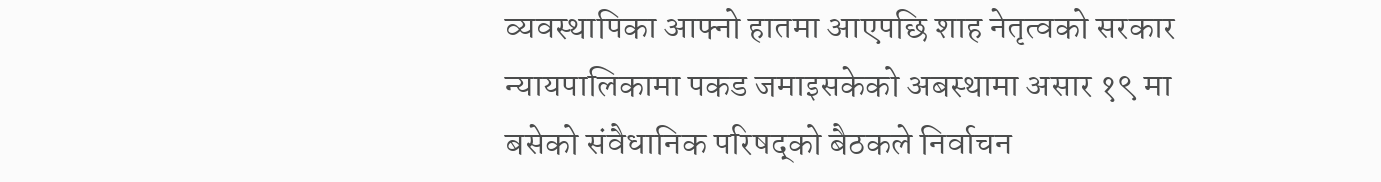व्यवस्थापिका आफ्नो हातमा आएपछि शाह नेतृत्वको सरकार न्यायपालिकामा पकड जमाइसकेको अबस्थामा असार १९ मा बसेको संवैधानिक परिषद्को बैठकले निर्वाचन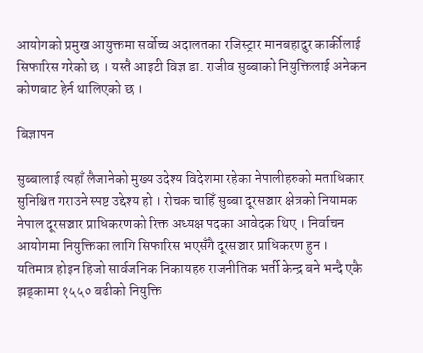आयोगको प्रमुख आयुक्तमा सर्वोच्च अदालतका रजिस्ट्रार मानबहादुर कार्कीलाई सिफारिस गरेको छ । यस्तै आइटी विज्ञ डा. राजीव सुब्बाको नियुक्तिलाई अनेकन कोणबाट हेर्न थालिएको छ ।

बिज्ञापन

सुब्बालाई त्यहाँ लैजानेको मुख्य उदेश्य विदेशमा रहेका नेपालीहरुको मताधिकार सुनिश्चित गराउने स्पष्ट उद्देश्य हो । रोचक चाहिँ सुब्बा दूरसञ्चार क्षेत्रको नियामक नेपाल दूरसञ्चार प्राधिकरणको रिक्त अध्यक्ष पदका आवेदक थिए । निर्वाचन आयोगमा नियुक्तिका लागि सिफारिस भएसँगै दूरसञ्चार प्राधिकरण हुन ।
यतिमात्र होइन हिजो सार्वजनिक निकायहरु राजनीतिक भर्ती केन्द्र बने भन्दै एकै झड्कामा १५५० बढीको नियुक्ति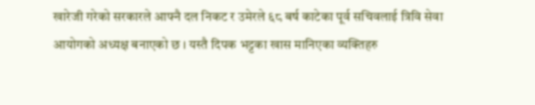खारेजी गरेको सरकारले आफ्नै दल निकट र उमेरले ६८ बर्ष काटेका पूर्व सचिवलाई त्रिवि सेवा आयोगको अध्यक्ष बनाएको छ । यस्तै दिपक भट्टका खास मानिएका व्यक्तिहरु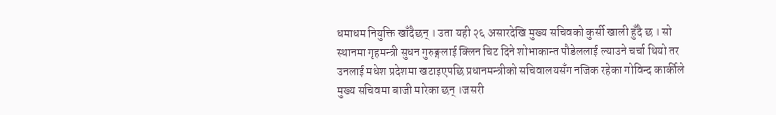धमाधम नियुक्ति खाँदैछन् । उता यही २६ असारदेखि मुख्य सचिवको कुर्सी खाली हुँदै छ । सो स्थानमा गृहमन्त्री सुधन गुरुङ्गलाई क्लिन चिट दिने शोभाकान्त पौडेललाई ल्याउने चर्चा थियो तर उनलाई मधेश प्रदेशमा खटाइएपछि प्रधानमन्त्रीको सचिवालयसँग नजिक रहेका गोविन्द कार्कीले मुख्य सचिवमा बाजी मारेका छन् ।जसरी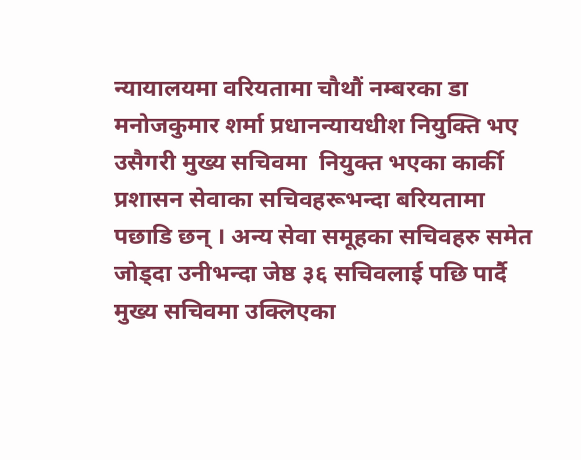न्यायालयमा वरियतामा चौथौं नम्बरका डा मनोजकुमार शर्मा प्रधानन्यायधीश नियुक्ति भए उसैगरी मुख्य सचिवमा  नियुक्त भएका कार्की प्रशासन सेवाका सचिवहरूभन्दा बरियतामा पछाडि छन् । अन्य सेवा समूहका सचिवहरु समेत जोड्दा उनीभन्दा जेष्ठ ३६ सचिवलाई पछि पार्दै मुख्य सचिवमा उक्लिएका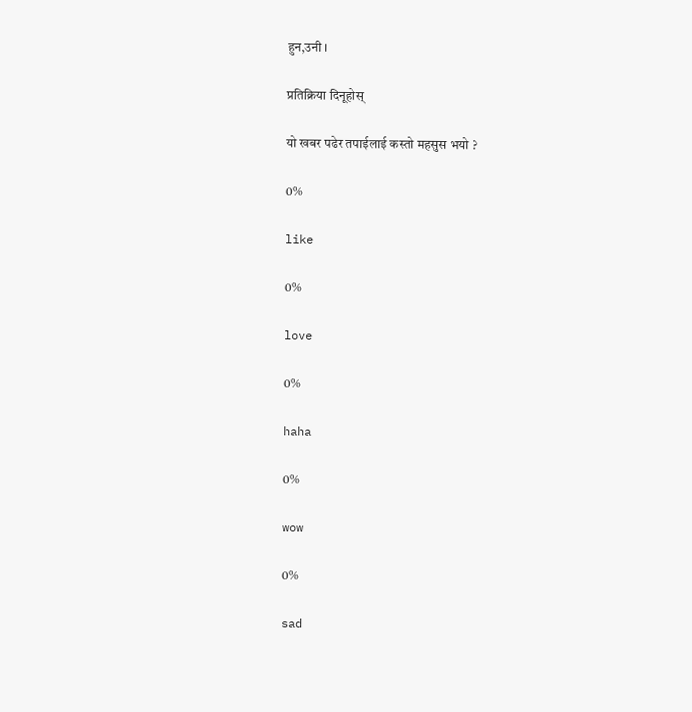हुन,उनी ।

प्रतिक्रिया दिनूहोस्

यो खबर पढेर तपाईलाई कस्तो महसुस भयो ?

0%

like

0%

love

0%

haha

0%

wow

0%

sad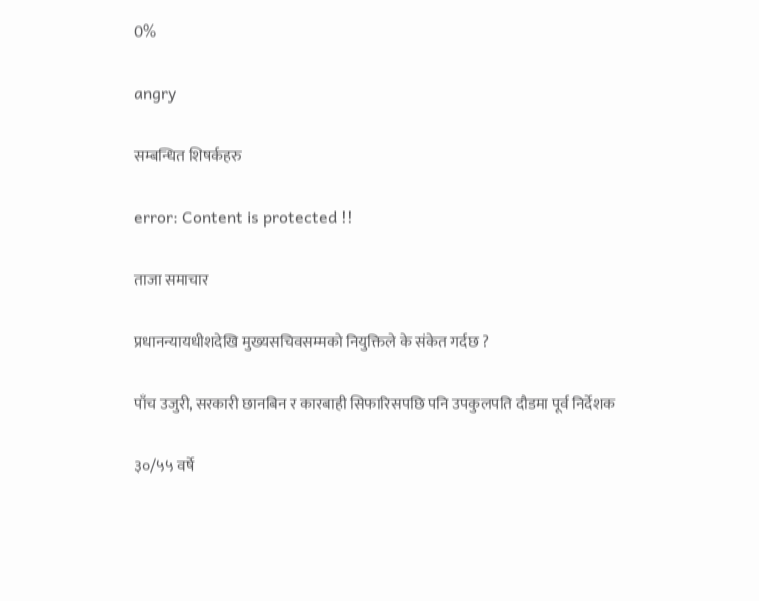0%

angry

सम्बन्धित शिषर्कहरु

error: Content is protected !!

ताजा समाचार

प्रधानन्यायधीशदेखि मुख्यसचिवसम्मको नियुक्तिले के संकेत गर्दछ ?

पाँच उजुरी, सरकारी छानबिन र कारबाही सिफारिसपछि पनि उपकुलपति दौडमा पूर्व निर्देशक

३०/५५ वर्षे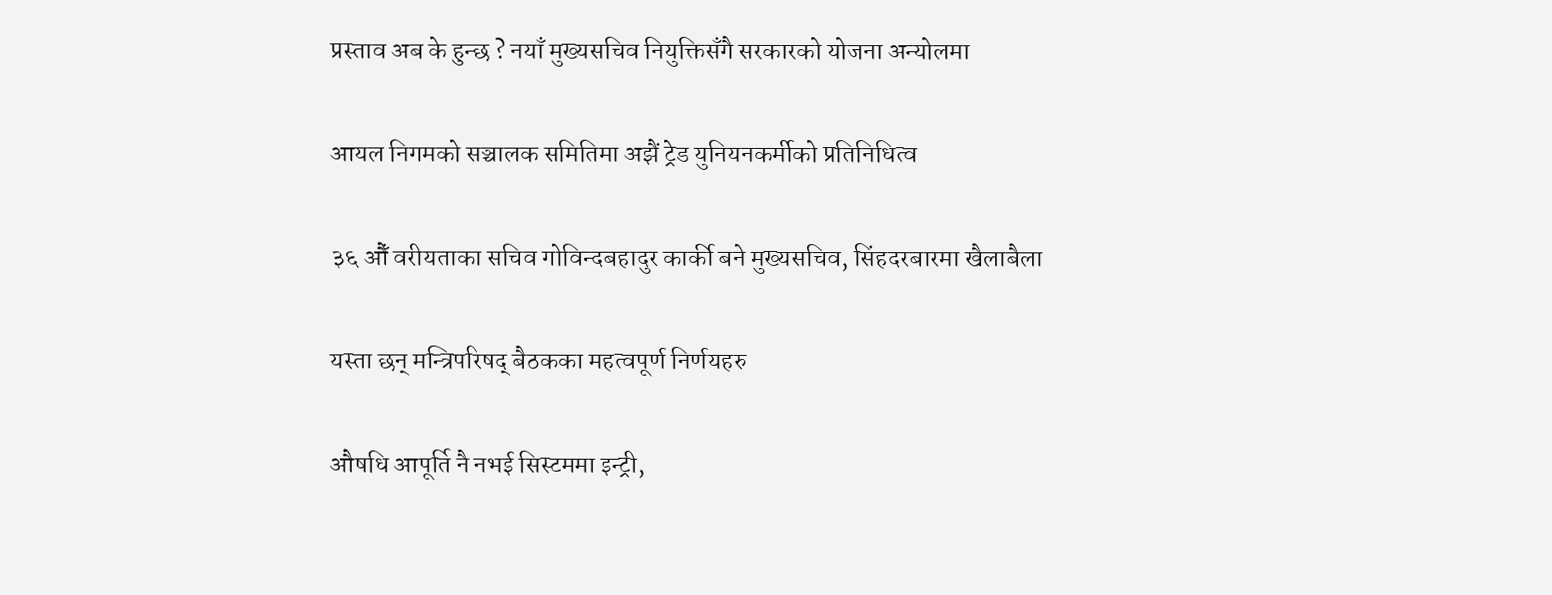प्रस्ताव अब के हुन्छ ? नयाँ मुख्यसचिव नियुक्तिसँगै सरकारको योजना अन्योलमा

आयल निगमको सञ्चालक समितिमा अझैं ट्रेड युनियनकर्मीको प्रतिनिधित्व

३६ औँ वरीयताका सचिव गोविन्दबहादुर कार्की बने मुख्यसचिव, सिंहदरबारमा खैलाबैला

यस्ता छन् मन्त्रिपरिषद् बैठकका महत्वपूर्ण निर्णयहरु

औषधि आपूर्ति नै नभई सिस्टममा इन्ट्री,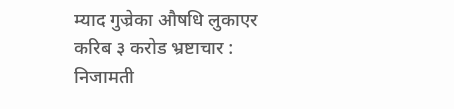म्याद गुज्रेका औषधि लुकाएर करिब ३ करोड भ्रष्टाचार : निजामती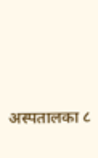अस्पतालका ८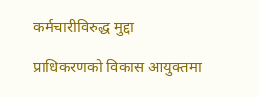कर्मचारीविरुद्ध मुद्दा

प्राधिकरणको विकास आयुक्तमा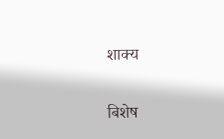शाक्य

बिशेष